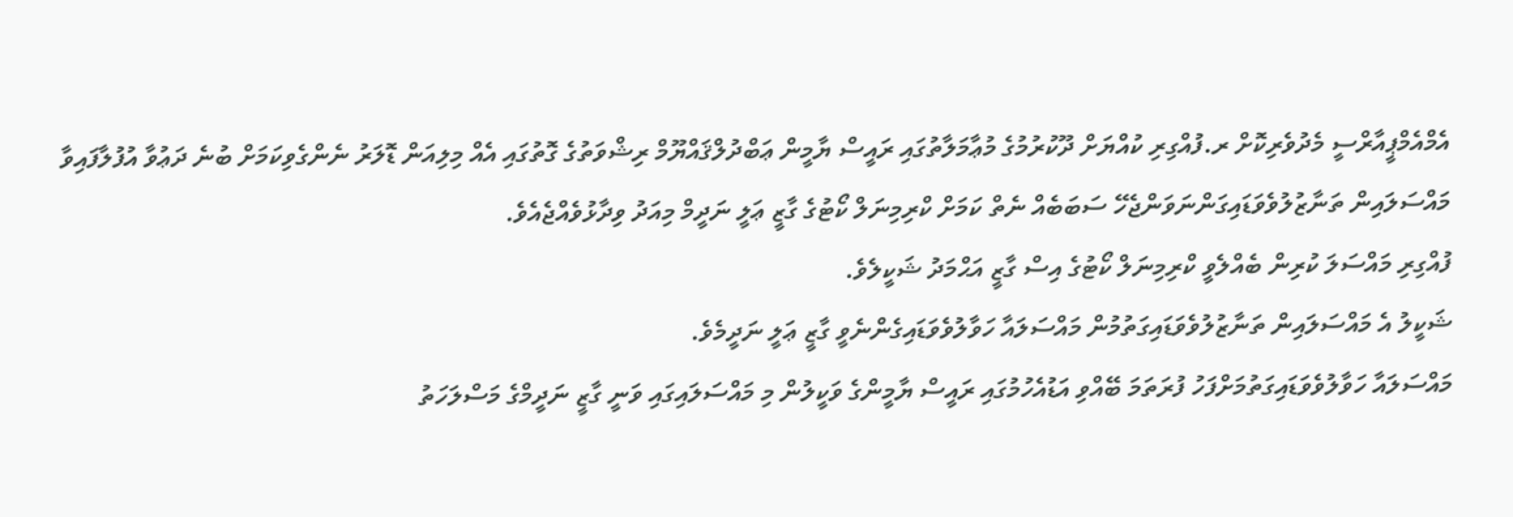އެމްއެމްޕީއާރްސީ މެދުވެރިކޮށް ރ.ފުއްގިރި ކުއްޔަށް ދޫކުރުމުގެ މުޢާމަލާތުގައި ރައީސް ޔާމީން ޢަބްދުލްޤައްޔޫމް ރިޝްވަތުގެ ގޮތުގައި އެއް މިލިއަން ޑޮލަރު ނެންގެވިކަމަށް ބުނެ ދަޢުވާ އުފުލާފައިވާ މައްސަލައިން ތަނާޒުލުވެވަޑައިގަންނަވަންޖެހޭ ސަބަބެއް ނެތް ކަމަށް ކްރިމިނަލް ކޯޓުގެ ގާޒީ ޢަލީ ނަދީމް މިއަދު ވިދާޅުވެއްޖެއެވެ.
ފުއްގިރި މައްސަލަ ކުރިން ބެއްލެވީ ކްރިމިނަލް ކޯޓުގެ އިސް ގާޒީ އަޙްމަދު ޝަކީލެވެ.
ޝަކީލު އެ މައްސަލައިން ތަނާޒުލުވެވަޑައިގަތުމުން މައްސަލައާ ހަވާލުވެވަޑައިގެންނެވީ ގާޒީ ޢަލީ ނަދީމެވެ.
މައްސަލައާ ހަވާލުވެވަޑައިގަތުމަށްފަހު ފުރަތަމަ ބޭއްވި އަޑުއެހުމުގައި ރައީސް ޔާމީންގެ ވަކީލުން މި މައްސަލައިގައި ވަނީ ގާޒީ ނަދީމްގެ މަސްލަހަތު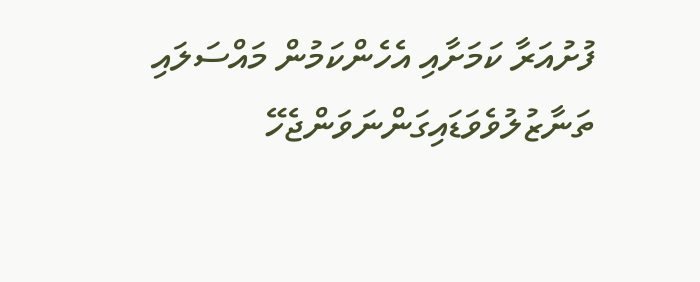ފުށުއަރާ ކަމަށާއި އެހެންކަމުން މައްސަލައި ތަނާޒުލުވެވަޑައިގަންނަވަންޖެހޭ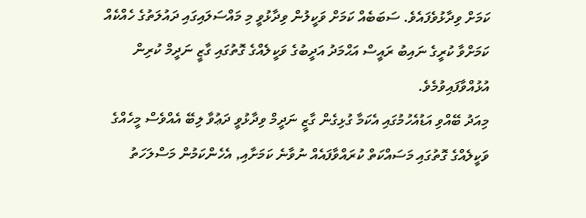ކަމަށް ވިދާޅުވެފައެވެ. ސަބަބެއް ކަމަށް ވަކީލުން ވިދާޅުވީ މި މައްސަލައިގައި ދައުލަތުގެ ހެއްކެއް ކަމަށްވާ ކުރީގެ ނައިބު ރައީސް އަޙްމަދު އަދީބުގެ ވަކީލެއްގެ ގޮތުގައި ގާޒީ ނަދީމް ކުރިން އުޅުއްވާފައިވުމެވެ.
މިއަދު ބޭއްވި އަޑުއެހުމުގައި އެކަމާ ގުޅިގެން ގާޒީ ނަދީމް ވިދާޅުވީ ދަޢުވާ ލިބޭ އެއްވެސް މީހެއްގެ ވަކީލެއްގެ ގޮތުގައި މަސައްކަތް ކުރައްވާފައެއް ނުވާނެ ކަމަށާއި, އެހެންކަމުން މަސްލަހަތު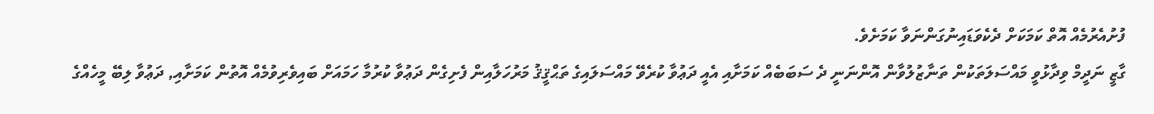ފުށުއެރުމެއް އޮތް ކަމަކަށް ދެކެވަޑައިނުގަންނަވާ ކަމަށެވެ.
ގާޒީ ނަދީމް ވިދާޅުވީ މައްސަލަތަކުން ތަނާޒުލުވާން އޮންނަނީ ދެ ސަބަބެއް ކަމަށާއި އެއީ ދަޢުވާ ކުރެވޭ މައްސަލައިގެ ތަޙްޤީޤު މަރުހަލާއިން ފެށިގެން ދަޢުވާ ކުރުމާ ހަމައަށް ބައިވެރިވުމެއް އޮތުން ކަމަށާއި, ދަޢުވާ ލިބޭ މީހެއްގެ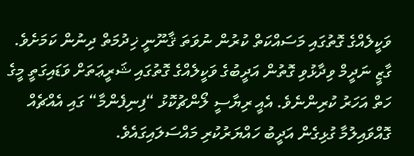ވަކީލެއްގެ ގޮތުގައި މަސައްކަތް ކުރުން ނުވަތަ ޤާނޫނީ ޚިދުމަތް ދިނުން ކަމަށެވެ.
ގާޒީ ނަދީމް ވިދާޅުވި ގޮތުން އަދީބުގެ ވަކީލެއްގެ ގޮތުގައި ޝަރީޢަތަށް ވަޑައިގަތީ މީގެ ހަތް އަހަރު ކުރިންނެވެ. އެއީ ރިޔާސީ ލޯންޗުކޮޅު “ފިނިފެންމާ“ ގައި އެއްޗެއް ގޮއްވައިލުމާ ގުޅިގެން އަދީބު ހައްޔަރުކުރި މައްސަލައިގައެވެ.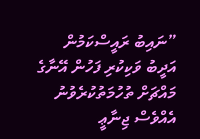”ނައިބު ރައީސްކަމުން އަދީބު ވަކިކުރި ފަހުން އޭނާގެ މައްޗަށް ތުހުމަތުކުރެވުނު އެއްވެސް ޖިނާޢީ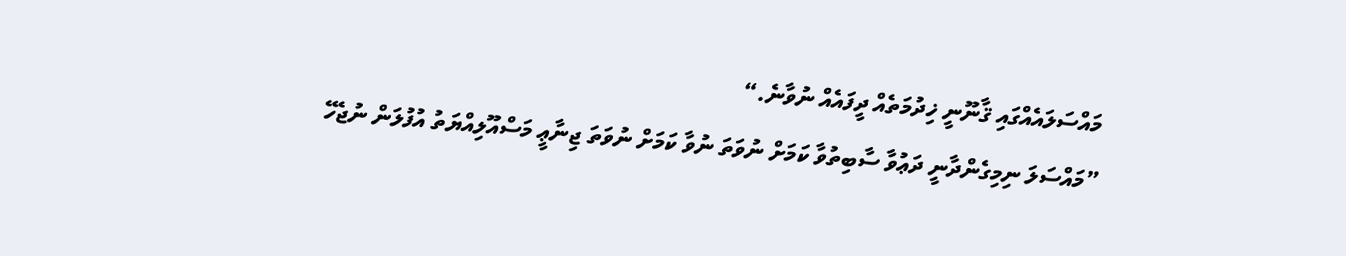މައްސަލައެއްގައި ޤާނޫނީ ޚިދުމަތެއް ދީފައެއް ނުވާނެ.“
”މައްސަލަ ނިމިގެންދާނީ ދަޢުވާ ސާބިތުވާ ކަމަށް ނުވަތަ ނުވާ ކަމަށް ނުވަތަ ޖިނާޢީ މަސްއޫލިއްޔަތު އުފުލަން ނުޖެހޭ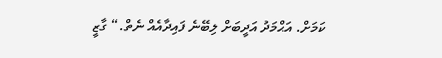ކަމަށް. އަޙްމަދު އަދީބަށް ލިބޭނެ ފައިދާއެއް ނެތް.“ ގާޒީ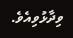ވިދާޅުވިއެވެ.